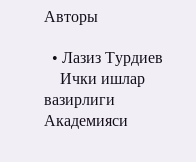Авторы

  • Лазиз Турдиев
    Ички ишлар вазирлиги Академияси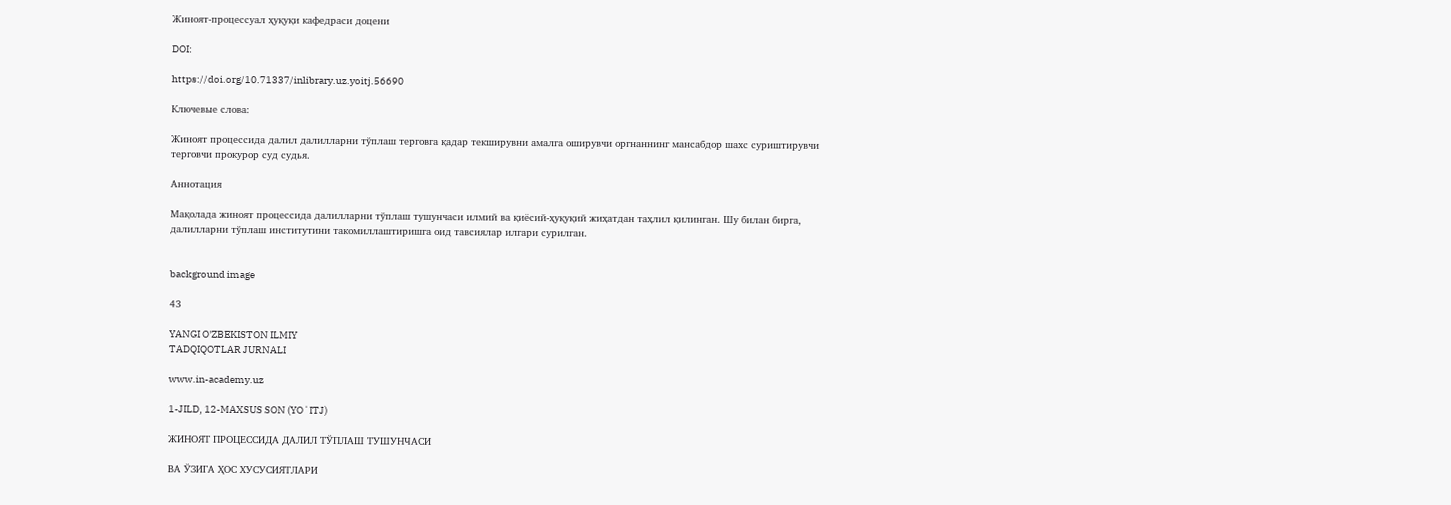Жиноят-процессуал ҳуқуқи кафедраси доцени

DOI:

https://doi.org/10.71337/inlibrary.uz.yoitj.56690

Ключевые слова:

Жиноят процессида далил далилларни тўплаш терговга қадар текширувни амалга оширувчи оргнаннинг мансабдор шахс суриштирувчи терговчи прокурор суд судья.

Аннотация

Мақолада жиноят процессида далилларни тўплаш тушунчаси илмий ва қиёсий-ҳуқуқий жиҳатдан таҳлил қилинган. Шу билан бирга, далилларни тўплаш институтини такомиллаштиришга оид тавсиялар илгари сурилган.


background image

43

YANGI O'ZBEKISTON ILMIY
TADQIQOTLAR JURNALI

www.in-academy.uz

1-JILD, 12-MAXSUS SON (YOʻITJ)

ЖИНОЯТ ПРОЦЕССИДА ДАЛИЛ ТЎПЛАШ ТУШУНЧАСИ

ВА ЎЗИГА ҲОС ХУСУСИЯТЛАРИ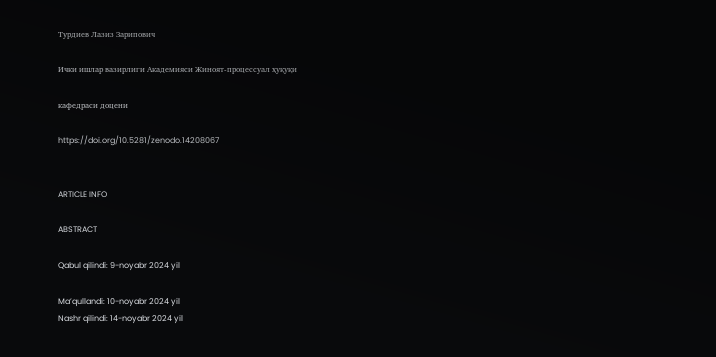Турдиев Лазиз Зарипович

Ички ишлар вазирлиги Академияси Жиноят-процессуал ҳуқуқи

кафедраси доцени

https://doi.org/10.5281/zenodo.14208067


ARTICLE INFO

ABSTRACT

Qabul qilindi: 9-noyabr 2024 yil

Ma’qullandi: 10-noyabr 2024 yil
Nashr qilindi: 14-noyabr 2024 yil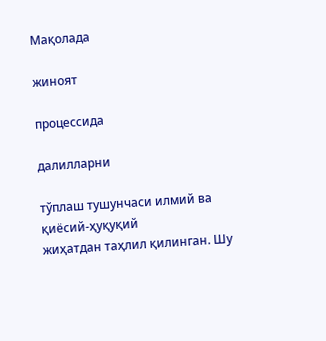Мақолада

жиноят

процессида

далилларни

тўплаш тушунчаси илмий ва қиёсий-ҳуқуқий
жиҳатдан таҳлил қилинган. Шу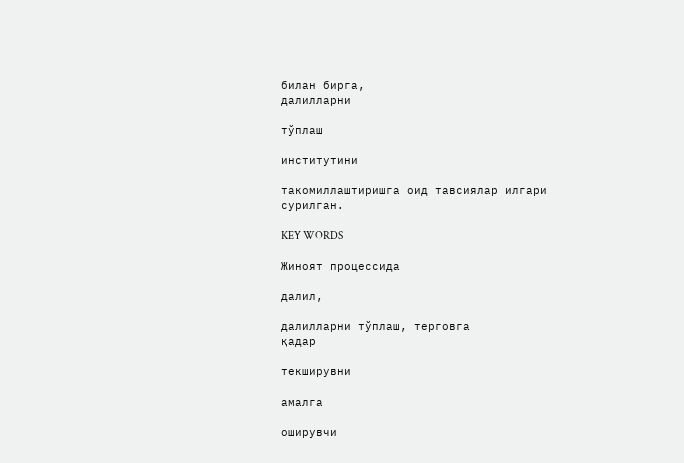билан бирга,
далилларни

тўплаш

институтини

такомиллаштиришга оид тавсиялар илгари
сурилган.

KEY WORDS

Жиноят процессида

далил,

далилларни тўплаш, терговга
қадар

текширувни

амалга

оширувчи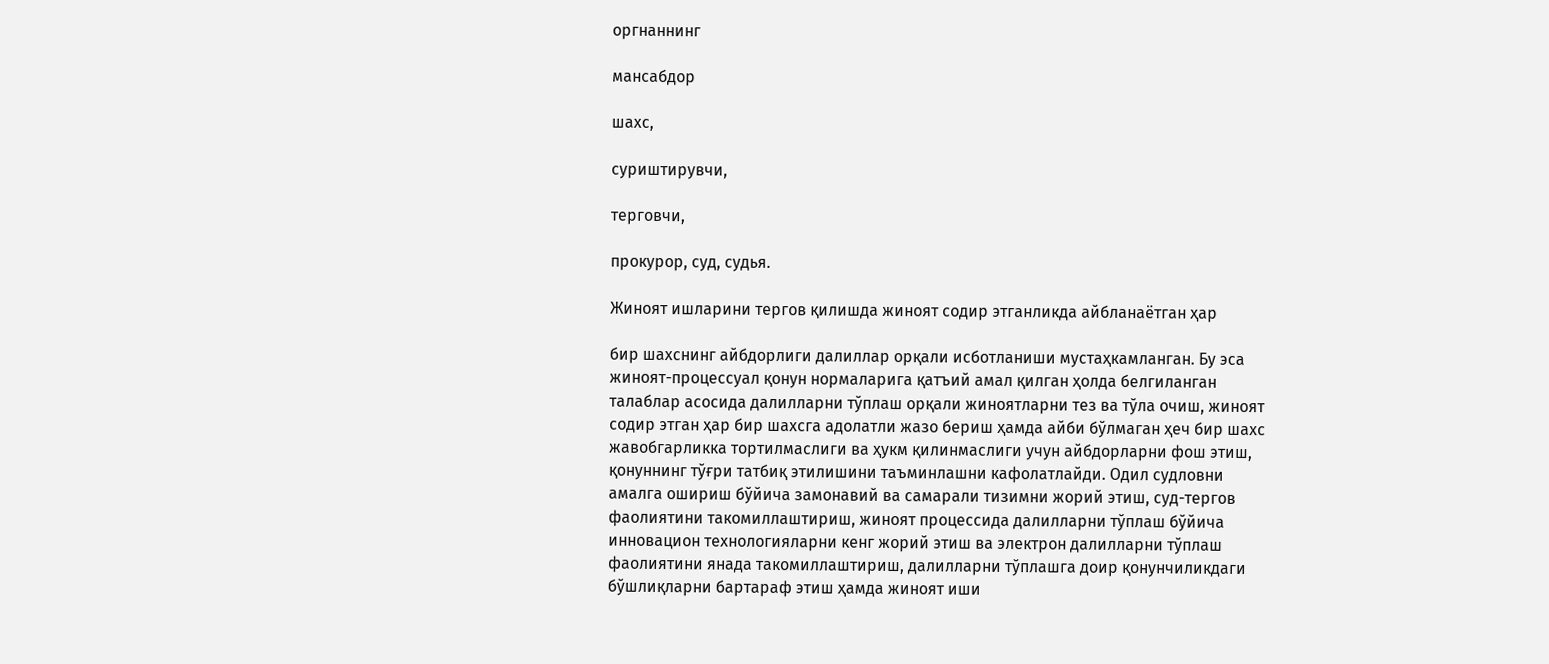оргнаннинг

мансабдор

шахс,

суриштирувчи,

терговчи,

прокурор, суд, судья.

Жиноят ишларини тергов қилишда жиноят содир этганликда айбланаётган ҳар

бир шахснинг айбдорлиги далиллар орқали исботланиши мустаҳкамланган. Бу эса
жиноят-процессуал қонун нормаларига қатъий амал қилган ҳолда белгиланган
талаблар асосида далилларни тўплаш орқали жиноятларни тез ва тўла очиш, жиноят
содир этган ҳар бир шахсга адолатли жазо бериш ҳамда айби бўлмаган ҳеч бир шахс
жавобгарликка тортилмаслиги ва ҳукм қилинмаслиги учун айбдорларни фош этиш,
қонуннинг тўғри татбиқ этилишини таъминлашни кафолатлайди. Одил судловни
амалга ошириш бўйича замонавий ва самарали тизимни жорий этиш, суд-тергов
фаолиятини такомиллаштириш, жиноят процессида далилларни тўплаш бўйича
инновацион технологияларни кенг жорий этиш ва электрон далилларни тўплаш
фаолиятини янада такомиллаштириш, далилларни тўплашга доир қонунчиликдаги
бўшлиқларни бартараф этиш ҳамда жиноят иши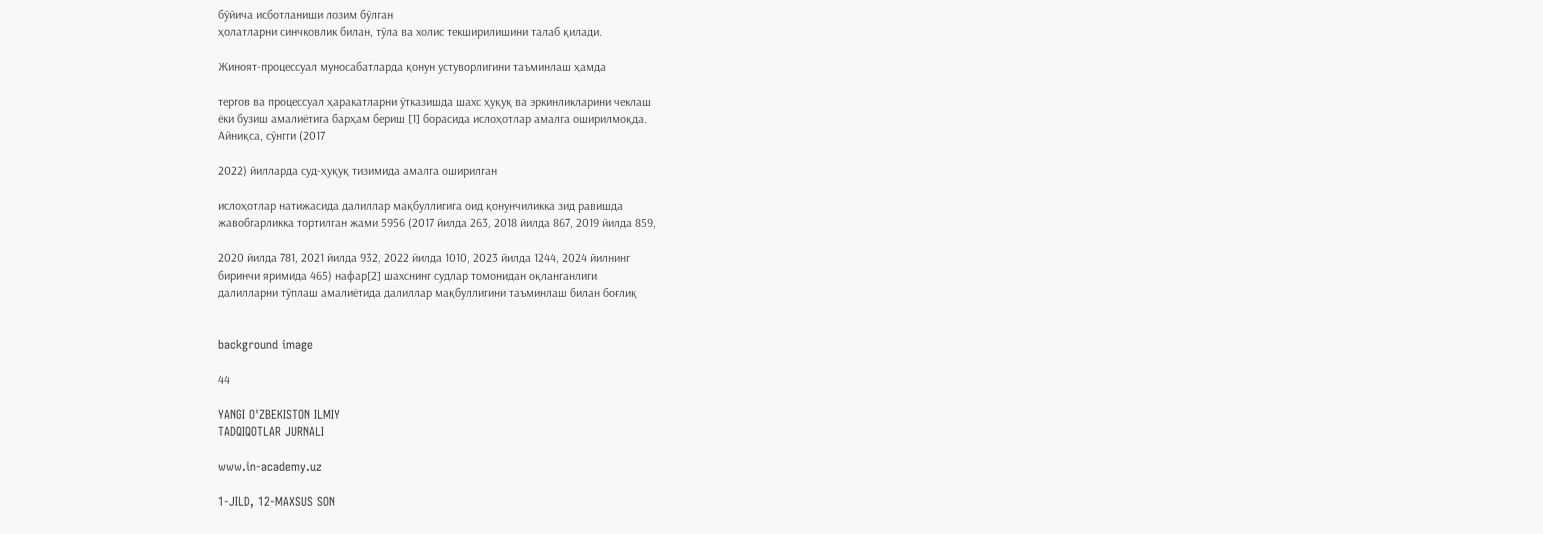бўйича исботланиши лозим бўлган
ҳолатларни синчковлик билан, тўла ва холис текширилишини талаб қилади.

Жиноят-процессуал муносабатларда қонун устуворлигини таъминлаш ҳамда

тергов ва процессуал ҳаракатларни ўтказишда шахс ҳуқуқ ва эркинликларини чеклаш
ёки бузиш амалиётига барҳам бериш [1] борасида ислоҳотлар амалга оширилмоқда.
Айниқса, сўнгги (2017

2022) йилларда суд-ҳуқуқ тизимида амалга оширилган

ислоҳотлар натижасида далиллар мақбуллигига оид қонунчиликка зид равишда
жавобгарликка тортилган жами 5956 (2017 йилда 263, 2018 йилда 867, 2019 йилда 859,

2020 йилда 781, 2021 йилда 932, 2022 йилда 1010, 2023 йилда 1244, 2024 йилнинг
биринчи яримида 465) нафар[2] шахснинг судлар томонидан оқланганлиги
далилларни тўплаш амалиётида далиллар мақбуллигини таъминлаш билан боғлиқ


background image

44

YANGI O'ZBEKISTON ILMIY
TADQIQOTLAR JURNALI

www.in-academy.uz

1-JILD, 12-MAXSUS SON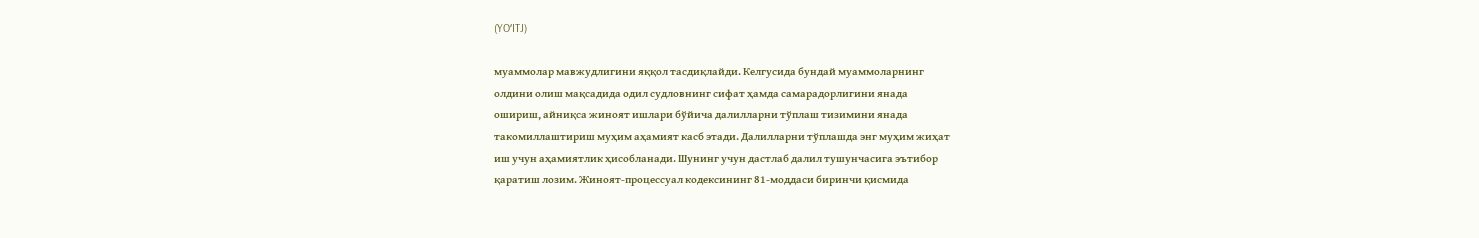(YOʻITJ)

муаммолар мавжудлигини яққол тасдиқлайди. Келгусида бундай муаммоларнинг
олдини олиш мақсадида одил судловнинг сифат ҳамда самарадорлигини янада
ошириш, айниқса жиноят ишлари бўйича далилларни тўплаш тизимини янада
такомиллаштириш муҳим аҳамият касб этади. Далилларни тўплашда энг муҳим жиҳат
иш учун аҳамиятлик ҳисобланади. Шунинг учун дастлаб далил тушунчасига эътибор
қаратиш лозим. Жиноят-процессуал кодексининг 81-моддаси биринчи қисмида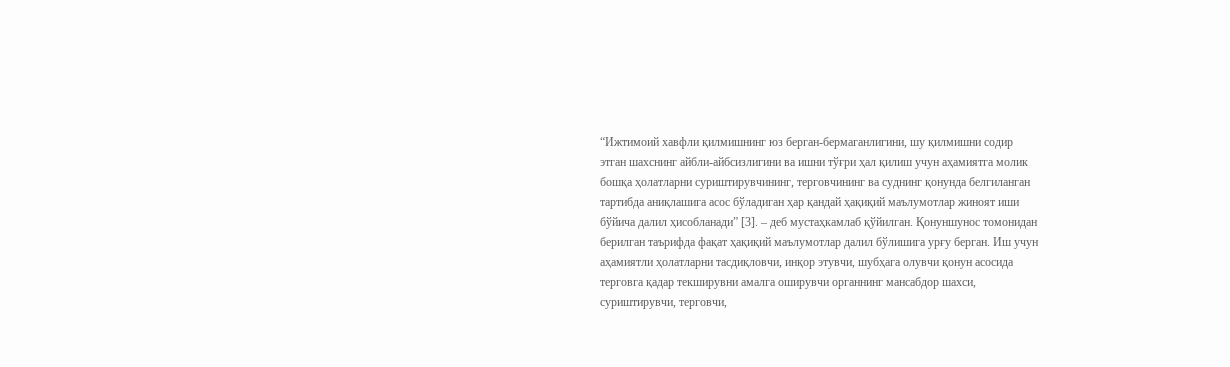“Ижтимоий хавфли қилмишнинг юз берган-бермаганлигини, шу қилмишни содир
этган шахснинг айбли-айбсизлигини ва ишни тўғри ҳал қилиш учун аҳамиятга молик
бошқа ҳолатларни суриштирувчининг, терговчининг ва суднинг қонунда белгиланган
тартибда аниқлашига асос бўладиган ҳар қандай ҳақиқий маълумотлар жиноят иши
бўйича далил ҳисобланади” [3]. – деб мустаҳкамлаб қўйилган. Қонуншунос томонидан
берилган таърифда фақат ҳақиқий маълумотлар далил бўлишига урғу берган. Иш учун
аҳамиятли ҳолатларни тасдиқловчи, инқор этувчи, шубҳага олувчи қонун асосида
терговга қадар текширувни амалга оширувчи органнинг мансабдор шахси,
суриштирувчи, терговчи,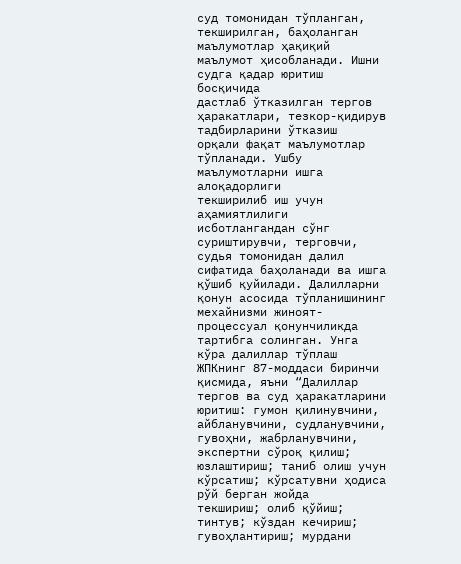суд томонидан тўпланган, текширилган, баҳоланган
маълумотлар ҳақиқий маълумот ҳисобланади. Ишни судга қадар юритиш босқичида
дастлаб ўтказилган тергов ҳаракатлари, тезкор-қидирув тадбирларини ўтказиш
орқали фақат маълумотлар тўпланади. Ушбу маълумотларни ишга алоқадорлиги
текширилиб иш учун аҳамиятлилиги исботлангандан сўнг суриштирувчи, терговчи,
судья томонидан далил сифатида баҳоланади ва ишга қўшиб қуйилади. Далилларни
қонун асосида тўпланишининг мехайнизми жиноят-процессуал қонунчиликда
тартибга солинган. Унга кўра далиллар тўплаш ЖПКнинг 87-моддаси биринчи
қисмида, яъни “Далиллар тергов ва суд ҳаракатларини юритиш: гумон қилинувчини,
айбланувчини, судланувчини, гувоҳни, жабрланувчини, экспертни сўроқ қилиш;
юзлаштириш; таниб олиш учун кўрсатиш; кўрсатувни ҳодиса рўй берган жойда
текшириш; олиб қўйиш; тинтув; кўздан кечириш; гувоҳлантириш; мурдани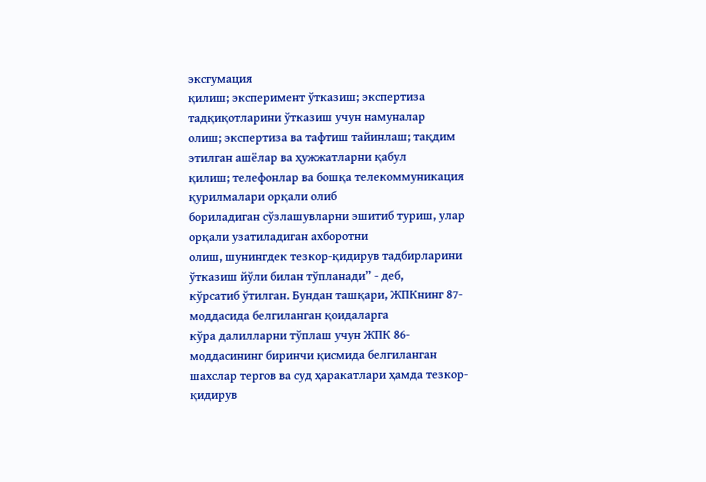эксгумация
қилиш; эксперимент ўтказиш; экспертиза тадқиқотларини ўтказиш учун намуналар
олиш; экспертиза ва тафтиш тайинлаш; тақдим этилган ашёлар ва ҳужжатларни қабул
қилиш; телефонлар ва бошқа телекоммуникация қурилмалари орқали олиб
бориладиган сўзлашувларни эшитиб туриш, улар орқали узатиладиган ахборотни
олиш, шунингдек тезкор-қидирув тадбирларини ўтказиш йўли билан тўпланади” - деб,
кўрсатиб ўтилган. Бундан ташқари, ЖПКнинг 87-моддасида белгиланган қоидаларга
кўра далилларни тўплаш учун ЖПК 86-моддасининг биринчи қисмида белгиланган
шахслар тергов ва суд ҳаракатлари ҳамда тезкор-қидирув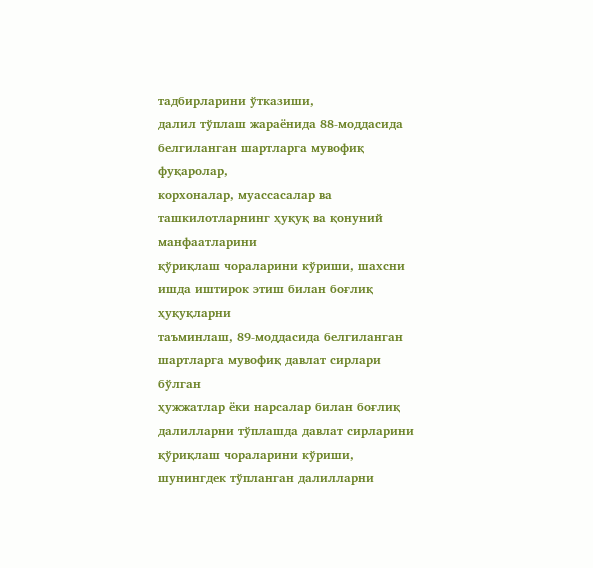тадбирларини ўтказиши,
далил тўплаш жараёнида 88-моддасида белгиланган шартларга мувофиқ фуқаролар,
корхоналар, муассасалар ва ташкилотларнинг ҳуқуқ ва қонуний манфаатларини
қўриқлаш чораларини кўриши, шахсни ишда иштирок этиш билан боғлиқ ҳуқуқларни
таъминлаш, 89-моддасида белгиланган шартларга мувофиқ давлат сирлари бўлган
ҳужжатлар ёки нарсалар билан боғлиқ далилларни тўплашда давлат сирларини
қўриқлаш чораларини кўриши, шунингдек тўпланган далилларни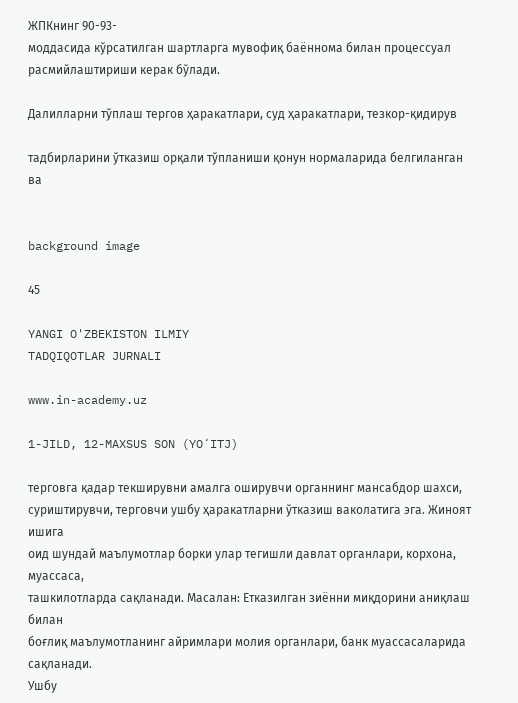ЖПКнинг 90-93-
моддасида кўрсатилган шартларга мувофиқ баённома билан процессуал
расмийлаштириши керак бўлади.

Далилларни тўплаш тергов ҳаракатлари, суд ҳаракатлари, тезкор-қидирув

тадбирларини ўтказиш орқали тўпланиши қонун нормаларида белгиланган ва


background image

45

YANGI O'ZBEKISTON ILMIY
TADQIQOTLAR JURNALI

www.in-academy.uz

1-JILD, 12-MAXSUS SON (YOʻITJ)

терговга қадар текширувни амалга оширувчи органнинг мансабдор шахси,
суриштирувчи, терговчи ушбу ҳаракатларни ўтказиш ваколатига эга. Жиноят ишига
оид шундай маълумотлар борки улар тегишли давлат органлари, корхона, муассаса,
ташкилотларда сақланади. Масалан: Етказилган зиённи миқдорини аниқлаш билан
боғлиқ маълумотланинг айримлари молия органлари, банк муассасаларида сақланади.
Ушбу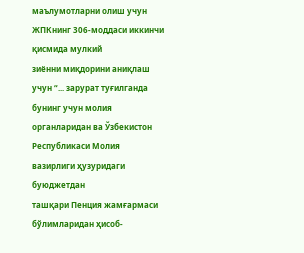маълумотларни олиш учун ЖПКнинг 306-моддаси иккинчи қисмида мулкий
зиённи миқдорини аниқлаш учун “... зарурат туғилганда бунинг учун молия
органларидан ва Ўзбекистон Республикаси Молия вазирлиги ҳузуридаги буюджетдан
ташқари Пенция жамғармаси бўлимларидан ҳисоб-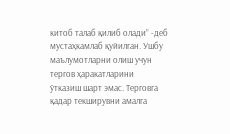китоб талаб қилиб олади” -деб
мустаҳкамлаб қуйилган. Ушбу маълумотларни олиш учун тергов ҳаракатларини
ўтказиш шарт эмас. Терговга қадар текширувни амалга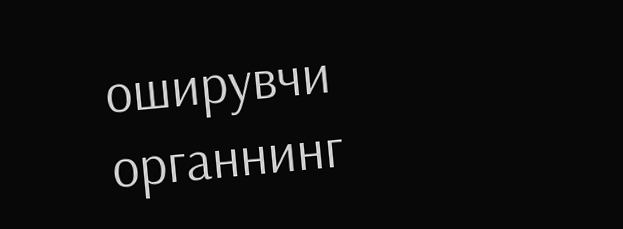оширувчи органнинг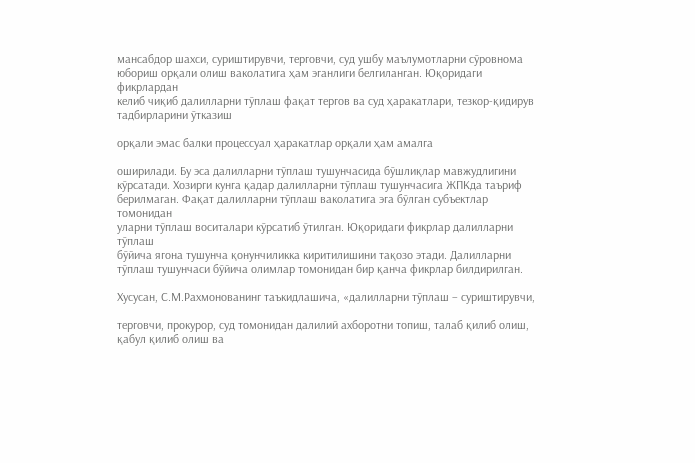мансабдор шахси, суриштирувчи, терговчи, суд ушбу маълумотларни сўровнома
юбориш орқали олиш ваколатига ҳам эганлиги белгиланган. Юқоридаги фикрлардан
келиб чиқиб далилларни тўплаш фақат тергов ва суд ҳаракатлари, тезкор-қидирув
тадбирларини ўтказиш

орқали эмас балки процессуал ҳаракатлар орқали ҳам амалга

оширилади. Бу эса далилларни тўплаш тушунчасида бўшлиқлар мавжудлигини
кўрсатади. Хозирги кунга қадар далилларни тўплаш тушунчасига ЖПКда таъриф
берилмаган. Фақат далилларни тўплаш ваколатига эга бўлган субъектлар томонидан
уларни тўплаш воситалари кўрсатиб ўтилган. Юқоридаги фикрлар далилларни тўплаш
бўйича ягона тушунча қонунчиликка киритилишини тақозо этади. Далилларни
тўплаш тушунчаси бўйича олимлар томонидан бир қанча фикрлар билдирилган.

Хусусан, С.М.Рахмонованинг таъкидлашича, «далилларни тўплаш – суриштирувчи,

терговчи, прокурор, суд томонидан далилий ахборотни топиш, талаб қилиб олиш,
қабул қилиб олиш ва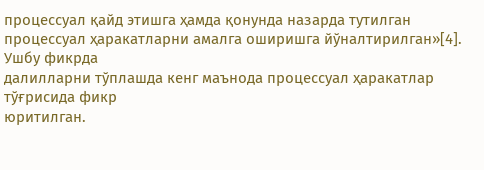процессуал қайд этишга ҳамда қонунда назарда тутилган
процессуал ҳаракатларни амалга оширишга йўналтирилган»[4]. Ушбу фикрда
далилларни тўплашда кенг маънода процессуал ҳаракатлар тўғрисида фикр
юритилган.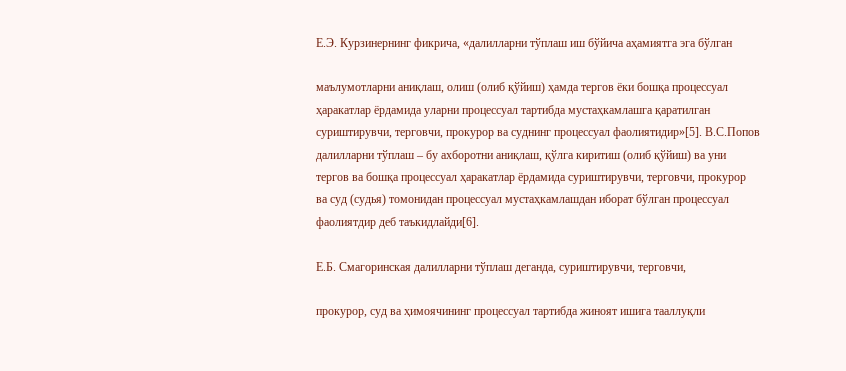Е.Э. Курзинернинг фикрича, «далилларни тўплаш иш бўйича аҳамиятга эга бўлган

маълумотларни аниқлаш, олиш (олиб қўйиш) ҳамда тергов ёки бошқа процессуал
ҳаракатлар ёрдамида уларни процессуал тартибда мустаҳкамлашга қаратилган
суриштирувчи, терговчи, прокурор ва суднинг процессуал фаолиятидир»[5]. В.С.Попов
далилларни тўплаш – бу ахборотни аниқлаш, қўлга киритиш (олиб қўйиш) ва уни
тергов ва бошқа процессуал ҳаракатлар ёрдамида суриштирувчи, терговчи, прокурор
ва суд (судья) томонидан процессуал мустаҳкамлашдан иборат бўлган процессуал
фаолиятдир деб таъкидлайди[6].

Е.Б. Смагоринская далилларни тўплаш деганда, суриштирувчи, терговчи,

прокурор, суд ва ҳимоячининг процессуал тартибда жиноят ишига тааллуқли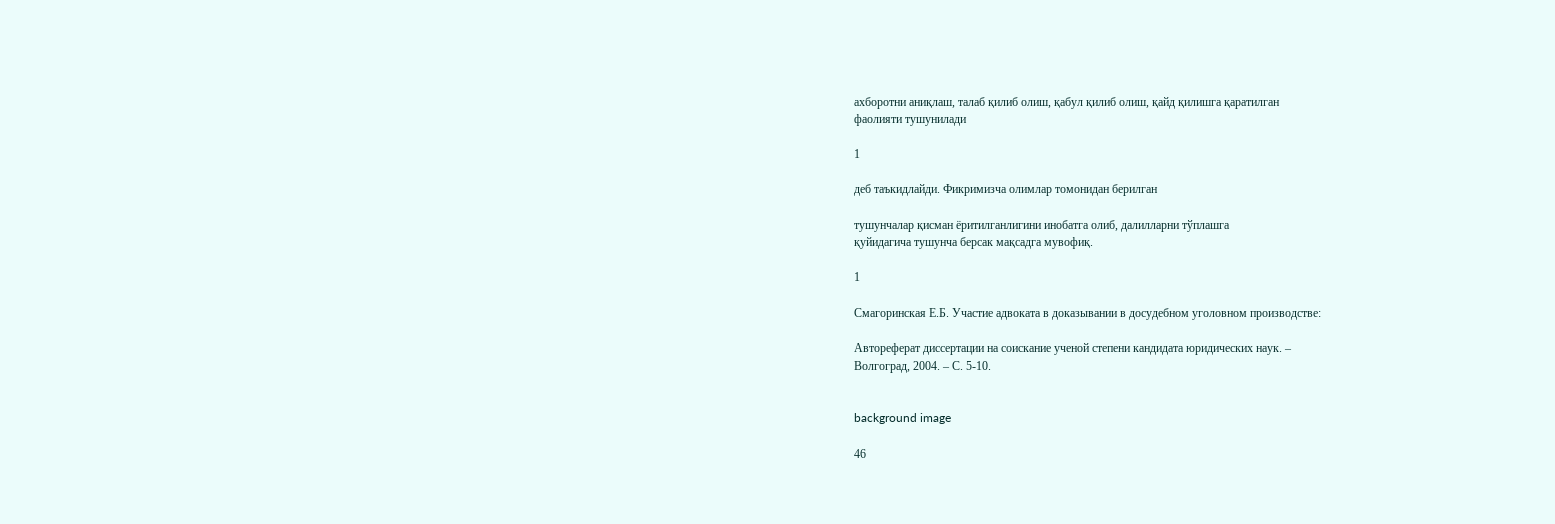ахборотни аниқлаш, талаб қилиб олиш, қабул қилиб олиш, қайд қилишга қаратилган
фаолияти тушунилади

1

деб таъкидлайди. Фикримизча олимлар томонидан берилган

тушунчалар қисман ёритилганлигини инобатга олиб, далилларни тўплашга
қуйидагича тушунча берсак мақсадга мувофиқ.

1

Смагоринская Е.Б. Участие адвоката в доказывании в досудебном уголовном производстве:

Автореферат диссертации на соискание ученой степени кандидата юридических наук. –
Волгоград, 2004. – С. 5-10.


background image

46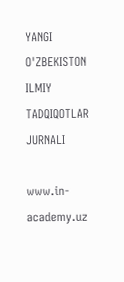YANGI O'ZBEKISTON ILMIY
TADQIQOTLAR JURNALI

www.in-academy.uz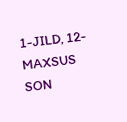1-JILD, 12-MAXSUS SON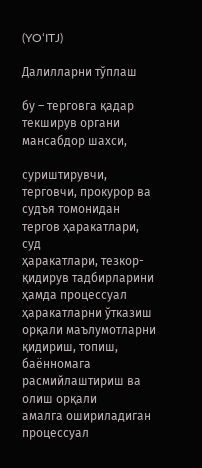(YOʻITJ)

Далилларни тўплаш

бу – терговга қадар текширув органи мансабдор шахси,

суриштирувчи, терговчи, прокурор ва судъя томонидан тергов ҳаракатлари, суд
ҳаракатлари, тезкор-қидирув тадбирларини ҳамда процессуал ҳаракатларни ўтказиш
орқали маълумотларни қидириш, топиш, баённомага расмийлаштириш ва олиш орқали
амалга ошириладиган процессуал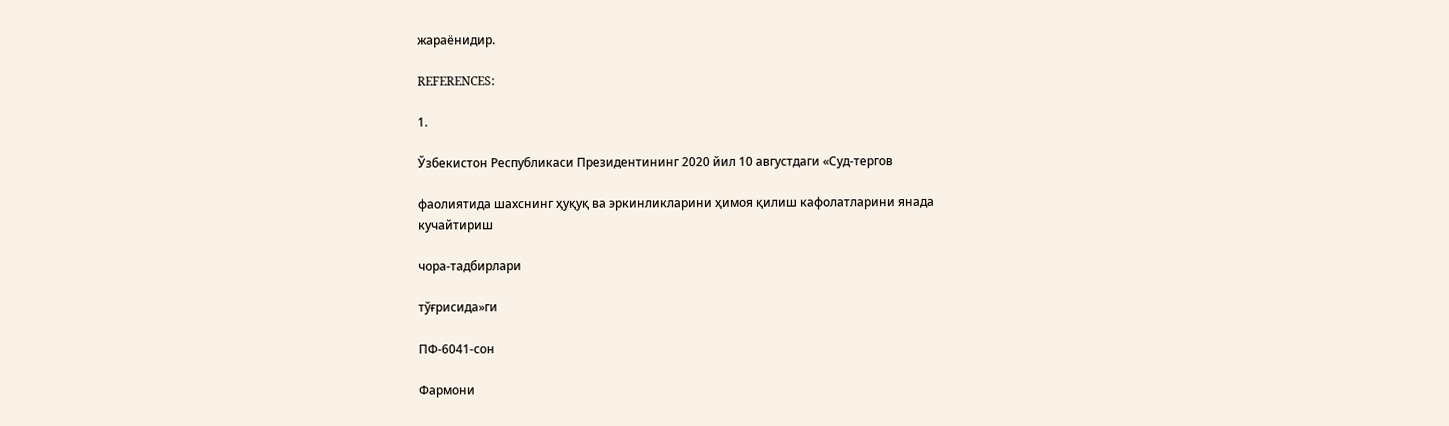жараёнидир.

REFERENCES:

1.

Ўзбекистон Республикаси Президентининг 2020 йил 10 августдаги «Суд-тергов

фаолиятида шахснинг ҳуқуқ ва эркинликларини ҳимоя қилиш кафолатларини янада
кучайтириш

чора-тадбирлари

тўғрисида»ги

ПФ-6041-сон

Фармони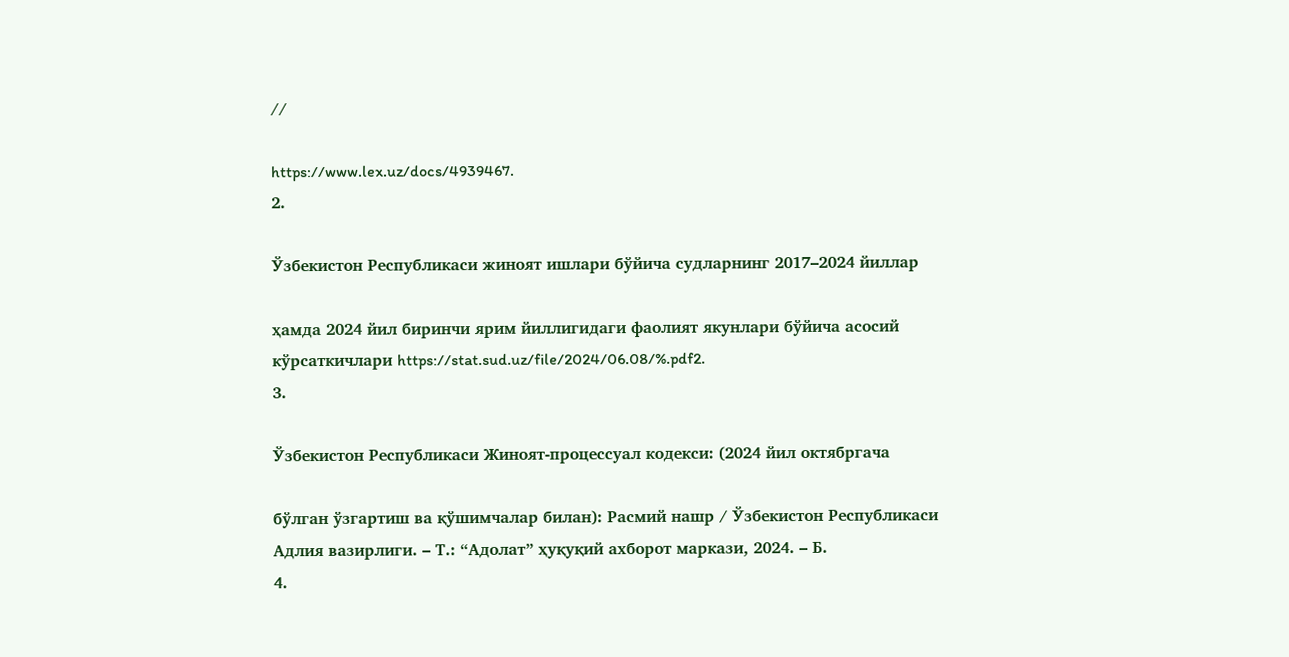//

https://www.lex.uz/docs/4939467.
2.

Ўзбекистон Республикаси жиноят ишлари бўйича судларнинг 2017–2024 йиллар

ҳамда 2024 йил биринчи ярим йиллигидаги фаолият якунлари бўйича асосий
кўрсаткичлари https://stat.sud.uz/file/2024/06.08/%.pdf2.
3.

Ўзбекистон Республикаси Жиноят-процессуал кодекси: (2024 йил октябргача

бўлган ўзгартиш ва қўшимчалар билан): Расмий нашр / Ўзбекистон Республикаси
Адлия вазирлиги. – Т.: “Адолат” ҳуқуқий ахборот маркази, 2024. – Б.
4.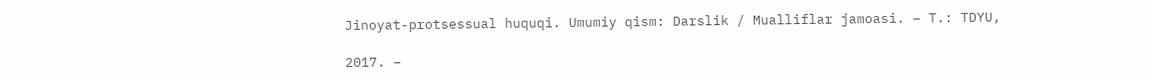Jinoyat-protsessual huquqi. Umumiy qism: Darslik / Mualliflar jamoasi. – T.: TDYU,

2017. –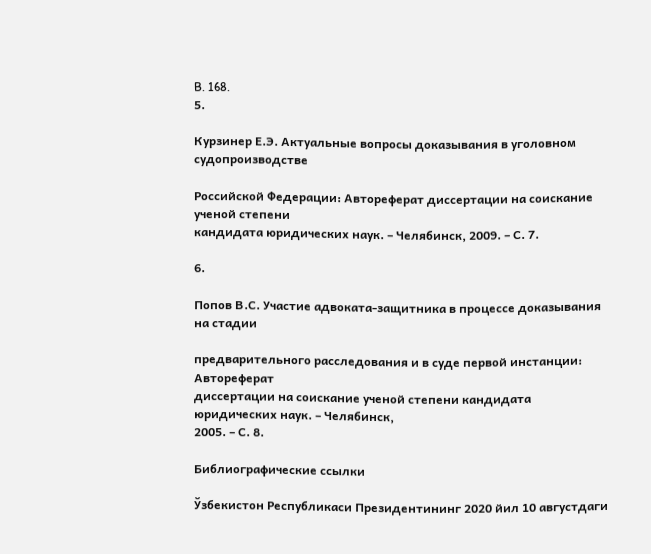B. 168.
5.

Курзинер Е.Э. Актуальные вопросы доказывания в уголовном судопроизводстве

Российской Федерации: Автореферат диссертации на соискание ученой степени
кандидата юридических наук. – Челябинск, 2009. – С. 7.

6.

Попов В.С. Участие адвоката-защитника в процессе доказывания на стадии

предварительного расследования и в суде первой инстанции: Автореферат
диссертации на соискание ученой степени кандидата юридических наук. – Челябинск,
2005. – С. 8.

Библиографические ссылки

Ўзбекистон Республикаси Президентининг 2020 йил 10 августдаги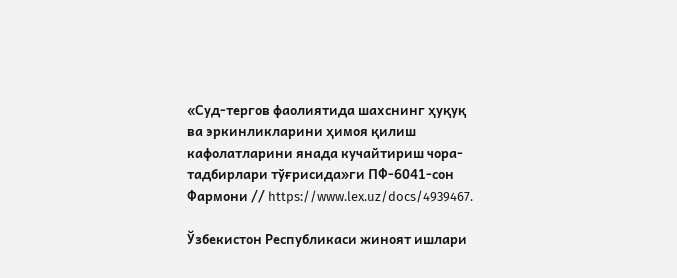«Суд-тергов фаолиятида шахснинг ҳуқуқ ва эркинликларини ҳимоя қилиш кафолатларини янада кучайтириш чора-тадбирлари тўғрисида»ги ПФ-6041-сон Фармони // https://www.lex.uz/docs/4939467.

Ўзбекистон Республикаси жиноят ишлари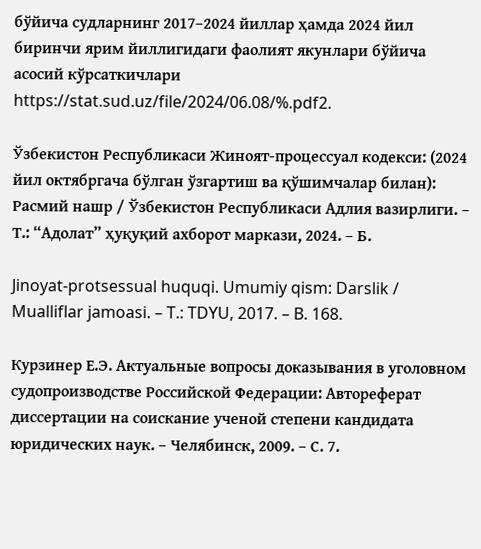бўйича судларнинг 2017–2024 йиллар ҳамда 2024 йил биринчи ярим йиллигидаги фаолият якунлари бўйича асосий кўрсаткичлари https://stat.sud.uz/file/2024/06.08/%.pdf2.

Ўзбекистон Республикаси Жиноят-процессуал кодекси: (2024 йил октябргача бўлган ўзгартиш ва қўшимчалар билан): Расмий нашр / Ўзбекистон Республикаси Адлия вазирлиги. – Т.: “Адолат” ҳуқуқий ахборот маркази, 2024. – Б.

Jinoyat-protsessual huquqi. Umumiy qism: Darslik / Mualliflar jamoasi. – T.: TDYU, 2017. – B. 168.

Курзинер Е.Э. Актуальные вопросы доказывания в уголовном судопроизводстве Российской Федерации: Автореферат диссертации на соискание ученой степени кандидата юридических наук. – Челябинск, 2009. – С. 7.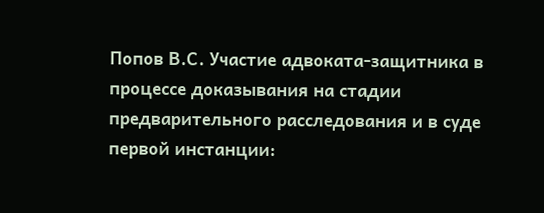Попов В.С. Участие адвоката-защитника в процессе доказывания на стадии предварительного расследования и в суде первой инстанции: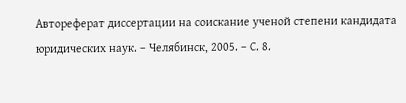Автореферат диссертации на соискание ученой степени кандидата юридических наук. – Челябинск, 2005. – С. 8.